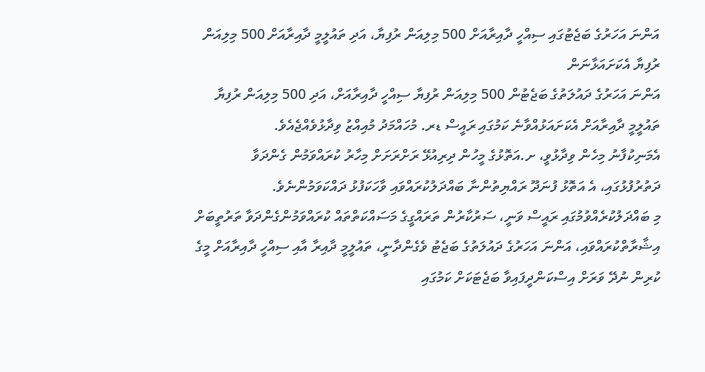އަންނަ އަހަރުގެ ބަޖެޓުގައި ސިއްހީ ދާއިރާއަށް 500 މިލިއަން ރުފިޔާ، އަދި ތައުލީމީ ދާއިރާއަށް 500 މިލިއަން ރުފިޔާ އެކަށައަޅާނަން
އަންނަ އަހަރުގެ ދައުލަތުގެ ބަޖެޓުން 500 މިލިއަން ރުފިޔާ ސިއްހީ ދާއިރާއަށް، އަދި 500 މިލިއަން ރުފިޔާ ތައުލީމީ ދާއިރާއަށް އެކަށައަޅުއްވާނެ ކަމުގައި ރައީސް ޑރ. މުހައްމަދު މުއިއްޒު ވިދާޅުވެއްޖެއެވެ.
އެމަނިކުފާނު މިހެން ވިދާޅުވީ، ށ.އަތޮޅުގެ މީހުން ދިރިއުޅޭ ރަށްރަށަށް މިހާރު ކުރައްވަމުން ގެންދަވާ ދަތުރުފުޅުގައި، އެ އަތޮޅު ފުނަދޫ ރައްޔިތުންނާ ބައްދަލުކުރައްވައި ވާހަކަފުޅު ދައްކަވަމުންނެވެ.
މި ބައްދަލުކުރެއްވުމުގައި ރައީސް ވަނީ، ސަރުކާރުން ތަރައްގީގެ މަސައްކަތްތައް ކުރައްވަމުންގެންދަވާ ތަރުތީބަށް އިޝާރާތްކުރައްވައި، އަންނަ އަހަރުގެ ދައުލަތުގެ ބަޖެޓު ވެގެންދާނީ، ތައުލީމީ ދާއިރާ އާއި ސިއްހީ ދާއިރާއަށް މީގެ ކުރިން ނުދޭ ވަރަށް އިސްކަންދީފައިވާ ބަޖެޓަކަށް ކަމުގައި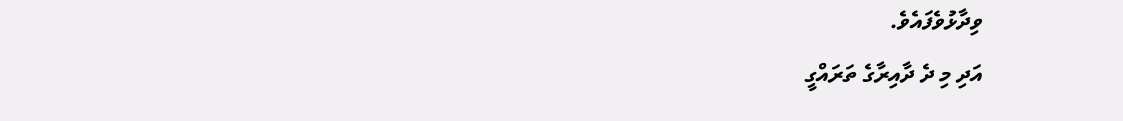ވިދާޅުވެފައެވެ.
އަދި މި ދެ ދާއިރާގެ ތަރައްގީ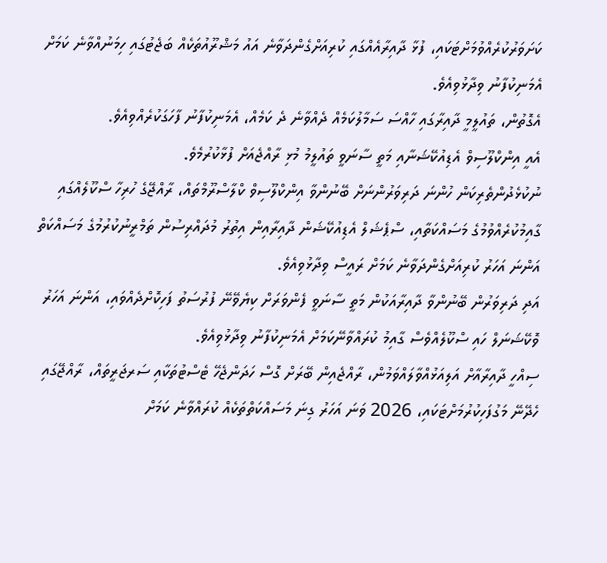ކަށަވަރުކުރެއްވުމަށްޓަކައި، ފުޅާ ދާއިރާއެއްގައި ކުރިއަށްގެންދަވާނެ އައު މަޝްރޫއުތަކެއް ބަޖެޓުގައި ހިމަނުއްވާނެ ކަމަށް އެމަނިކުފާނު ވިދާޅުވިއެވެ.
އެގޮތުން، ތައުލީމީ ދާއިރާގައި ހާއްސަ ސަމާލުކަމެއް ދެއްވާނެ ދެ ކަމެއް، އެމަނިކުފާނު ފާހަގަކުރެއްވިއެވެ.
އެއީ އިންކްލޫސިވް އެޑިއުކޭޝަނާއި މަތީ ސާނަވީ ތައުލީމު މުޅި ރާއްޖެއަށް ފުޅާކުރުމެވެ.
ނުކުޅެދުންތެރިކަން ހުންނަ ދަރިވަރުންނަށް ބޭނުންވާ އިންކްލޫސިވް ކްލާސްރޫމްތައް، ރާއްޖޭގެ ހުރިހާ ސްކޫލެއްގައި ގާއިމުކުރެއްވުމުގެ މަސައްކަތާއި، ސްޕެޝަލް އެޑިއުކޭޝަން ދާއިރާއިން އިތުރު މުދައްރިސުން ތަމްރީނުކުރުމުގެ މަސައްކަތް އަންނަ އަހަރު ކުރިއަށްގެންދަވާނެ ކަމަށް ރައީސް ވިދާޅުވިއެވެ.
އަދި ދަރިވަރުން ބޭނުންވާ ދާއިރާއަކުން މަތީ ސާނަވީ ފެންވަރަށް ކިޔެވޭނޭ ފުރުސަތު ފަހިކޮށްދެއްވައި، އަންނަ އަހަރު ވޮކޭޝަނަލް ހައި ސްކޫލެއްވެސް ގާއިމު ކުރައްވާނޭކަމަށް އެމަނިކުފާނު ވިދާޅުވިއެވެ.
ސިއްހީ ދާއިރާއާށް އަލިއަޅުއްވާލައްވަމުން، ރާއްޖެއިން ބޭރަށް ގޮސް ހަދަންޖެހޭ ޓެސްޓުތަކާއި ސަރޖަރީތައް، ރާއްޖޭގައި ހެދޭނޭ މަގުފަހިކުރުމަށްޓަކައި، 2026 ވަނަ އަހަރު ގިނަ މަސައްކަތްތަކެއް ކުރައްވާނެ ކަމަށް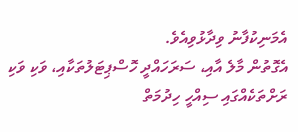އެމަނިކުފާނު ވިދާޅުވިއެވެ.
އެގޮތުން މާލެ އާއި، ސަރަހައްދީ ހޮސްޕިޓަލުތަކާއި، ވަކި ވަކި ރަށްތަކެއްގައި ސިއްހީ ހިދުމަތް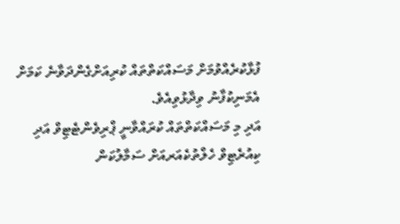ފުޅާކުރެއްވުމަށް މަސައްކަތްތައް ކުރިއަށްގެންދަވާނެ ކަމަށް އެމަނިކުފާނު ވިދާޅުވިއެވެ.
އަދި މި މަސައްކަތްތައް ކުރައްވާނީ ޕްރިވެންޓެޓިވް އަދި ކިއުރެޓިވް ހެލްތުކެއަރއަށް ސަމާލުކަން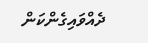ދެއްވައިގެންކަން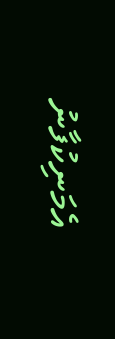އެމަނިކުފާނު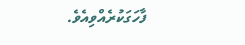ފާހަގަކުރެއްވިއެވެ.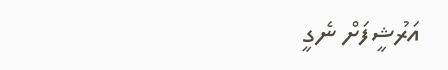އަރުޝީފަށް ނެގީ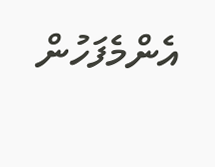އެންމެފަހުން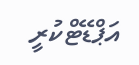އަޕްޑޭޓްކުރީ